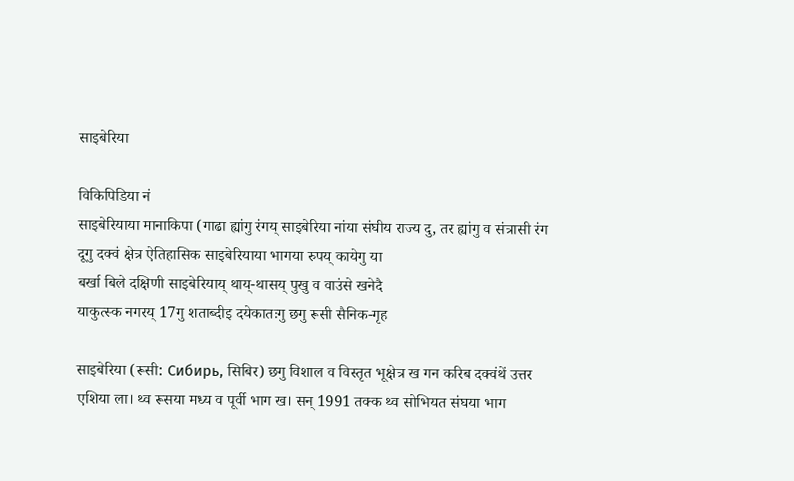साइबेरिया

विकिपिडिया नं
साइबेरियाया मानाकिपा (गाढा ह्यांगु रंगय् साइबेरिया नांया संघीय राज्य दु, तर ह्यांगु व संत्रासी रंग दूगु दक्वं क्षेत्र ऐतिहासिक साइबेरियाया भागया रुपय् कायेगु या
बर्खा बिले दक्षिणी साइबेरियाय् थाय्-थासय् पुखु व वाउंसे खनेदै
याकुत्स्क नगरय् 17गु शताब्दीइ दयेकातःगु छगु रूसी सैनिक-गृह

साइबेरिया (रूसी: Сибирь, सिबिर) छगु विशाल व विस्तृत भूक्षेत्र ख गन करिब दक्वंथें उत्तर एशिया ला। थ्व रूसया मध्य व पूर्वी भाग ख। सन् 1991 तक्क थ्व सोभियत संघया भाग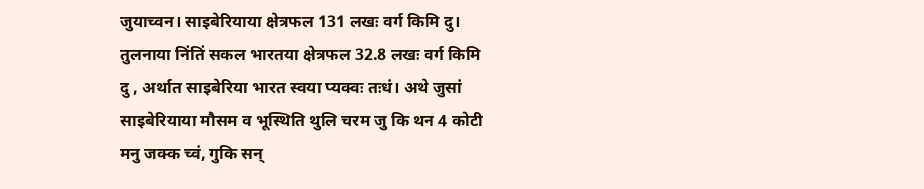जुयाच्वन। साइबेरियाया क्षेत्रफल 131 लखः वर्ग किमि दु। तुलनाया निंतिं सकल भारतया क्षेत्रफल 32.8 लखः वर्ग किमि दु , अर्थात साइबेरिया भारत स्वया प्यक्वः तःधं। अथे जुसां साइबेरियाया मौसम व भूस्थिति थुलि चरम जु कि थन 4 कोटी मनु जक्क च्वं, गुकि सन्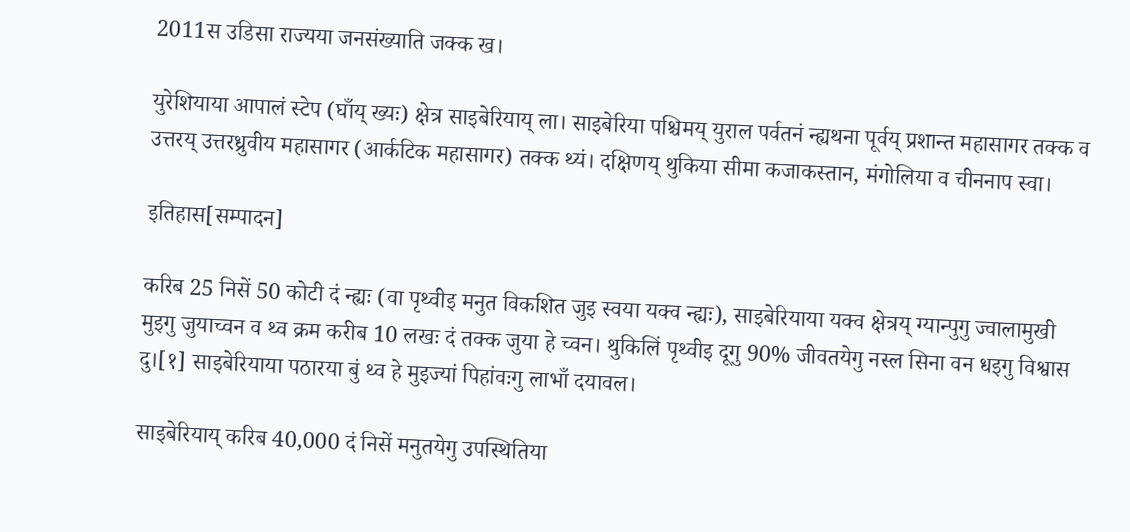2011स उडिसा राज्यया जनसंख्याति जक्क ख।

युरेशियाया आपालं स्टेप (घाँय् ख्यः) क्षेत्र साइबेरियाय् ला। साइबेरिया पश्चिमय् युराल पर्वतनं न्ह्यथना पूर्वय् प्रशान्त महासागर तक्क व उत्तरय् उत्तरध्रुवीय महासागर (आर्कटिक महासागर) तक्क थ्यं। दक्षिणय् थुकिया सीमा कजाकस्तान, मंगोलिया व चीननाप स्वा।

इतिहास[सम्पादन]

करिब 25 निसें 50 कोटी दं न्ह्यः (वा पृथ्वीइ मनुत विकशित जुइ स्वया यक्व न्ह्यः), साइबेरियाया यक्व क्षेत्रय् ग्यान्पुगु ज्वालामुखी मुइगु जुयाच्वन व थ्व क्रम करीब 10 लखः दं तक्क जुया हे च्वन। थुकिलिं पृथ्वीइ दूगु 90% जीवतयेगु नस्ल सिना वन धइगु विश्वास दु।[१] साइबेरियाया पठारया बुं थ्व हे मुइज्यां पिहांवःगु लाभाँ दयावल।

साइबेरियाय् करिब 40,000 दं निसें मनुतयेगु उपस्थितिया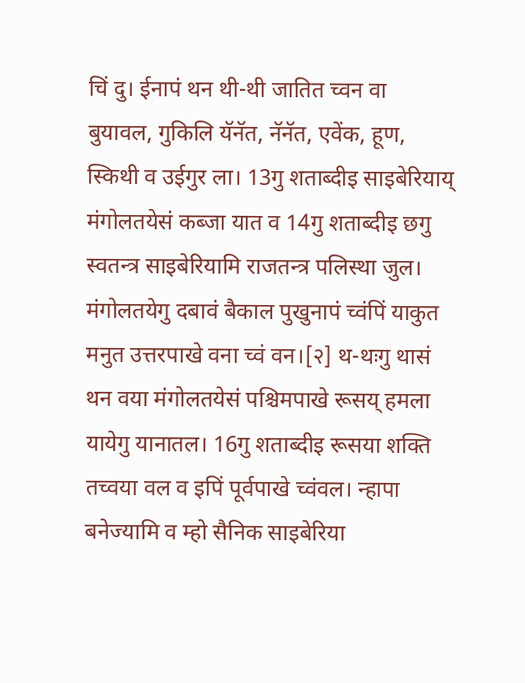चिं दु। ईनापं थन थी-थी जातित च्वन वा बुयावल, गुकिलि यॅनॅत, नॅनॅत, एवेंक, हूण, स्किथी व उईगुर ला। 13गु शताब्दीइ साइबेरियाय् मंगोलतयेसं कब्जा यात व 14गु शताब्दीइ छगु स्वतन्त्र साइबेरियामि राजतन्त्र पलिस्था जुल। मंगोलतयेगु दबावं बैकाल पुखुनापं च्वंपिं याकुत मनुत उत्तरपाखे वना च्वं वन।[२] थ-थःगु थासं थन वया मंगोलतयेसं पश्चिमपाखे रूसय् हमला यायेगु यानातल। 16गु शताब्दीइ रूसया शक्ति तच्वया वल व इपिं पूर्वपाखे च्वंवल। न्हापा बनेज्यामि व म्हो सैनिक साइबेरिया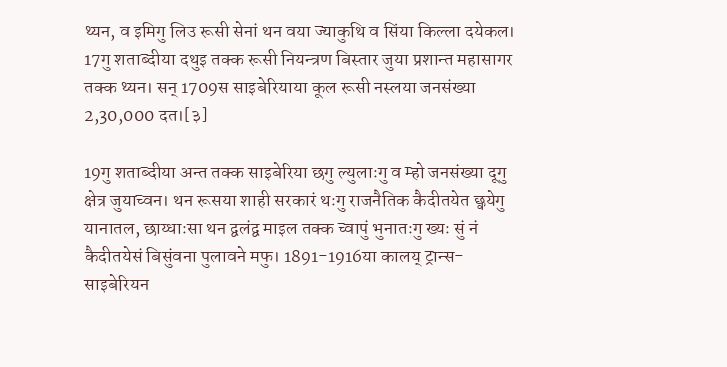थ्यन, व इमिगु लिउ रूसी सेनां थन वया ज्याकुथि व सिंया किल्ला दयेकल। 17गु शताब्दीया दथुइ तक्क रूसी नियन्त्रण बिस्तार जुया प्रशान्त महासागर तक्क थ्यन। सन् 1709स साइबेरियाया कूल रूसी नस्लया जनसंख्या 2,30,000 दत।[३]

19गु शताब्दीया अन्त तक्क साइबेरिया छगु ल्युलाःगु व म्हो जनसंख्या दूगु क्षेत्र जुयाच्वन। थन रूसया शाही सरकारं थःगु राजनैतिक कैदीतयेत छ्वयेगु यानातल, छाय्धाःसा थन द्वलंद्व माइल तक्क च्वापुं भुनातःगु ख्यः सुं नं कैदीतयेसं बिसुंवना पुलावने मफु। 1891-1916या कालय् ट्रान्स-साइबेरियन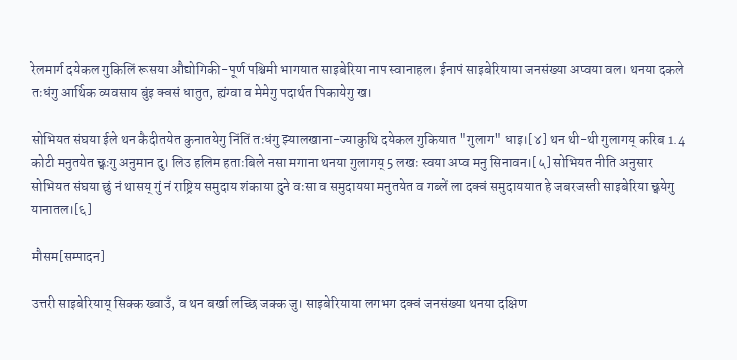रेलमार्ग दयेकल गुकिलिं रूसया औद्योगिकी-पूर्ण पश्चिमी भागयात साइबेरिया नाप स्वानाहल। ईनापं साइबेरियाया जनसंख्या अप्वया वल। थनया दकले तःधंगु आर्थिक व्यवसाय बुंइ क्वसं धातुत, ह्यंग्वा व मेमेगु पदार्थत पिकायेगु ख।

सोभियत संघया ईले थन कैदीतयेत कुनातयेगु निंतिं तःधंगु झ्यालखाना-ज्याकुथि दयेकल गुकियात "गुलाग" धाइ।[४] थन थी-थी गुलागय् करिब 1.4 कोटी मनुतयेत छ्वःगु अनुमान दु। लिउ हलिम हताःबिले नसा मगाना थनया गुलागय् 5 लखः स्वया अप्व मनु सिनावन।[५] सोभियत नीति अनुसार सोभियत संघया छुं नं थासय् गुं नं राष्ट्रिय समुदाय शंकाया दुने वःसा व समुदायया मनुतयेत व गब्लें ला दक्वं समुदाययात हे जबरजस्ती साइबेरिया छ्वयेगु यानातल।[६]

मौसम[सम्पादन]

उत्तरी साइबेरियाय् सिक्क ख्वाउँ, व थन बर्खा लच्छि जक्क जु। साइबेरियाया लगभग दक्वं जनसंख्या थनया दक्षिण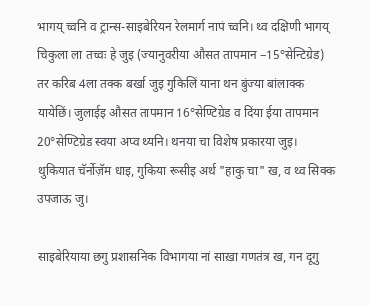भागय् च्वनि व ट्रान्स-साइबेरियन रेलमार्ग नापं च्वनि। थ्व दक्षिणी भागय् चिकुला ला तच्वः हे जुइ (ज्यानुवरीया औसत तापमान −15°सेन्टिग्रेड) तर करिब 4ला तक्क बर्खा जुइ गुकिलिं याना थन बुंज्या बांलाक्क यायेछिं। जुलाईइ औसत तापमान 16°सेण्टिग्रेड व दिंया ईया तापमान 20°सेण्टिग्रेड स्वया अप्व थ्यनि। थनया चा विशेष प्रकारया जुइ। थुकियात चॅर्नोज़ॅम धाइ, गुकिया रूसीइ अर्थ "हाकु चा" ख, व थ्व सिक्क उपजाऊ जु।

साइबेरियाया छगु प्रशासनिक विभागया नां साख़ा गणतंत्र ख, गन दूगु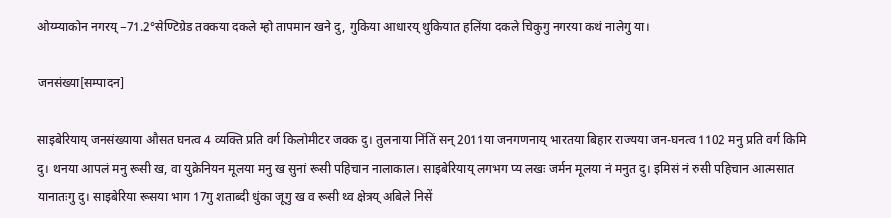ओय्म्याकोन नगरय् −71.2°सेण्टिग्रेड तक्कया दकले म्हो तापमान खने दु, गुकिया आधारय् थुकियात हलिंया दकले चिकुगु नगरया कथं नालेगु या।

जनसंख्या[सम्पादन]

साइबेरियाय् जनसंख्याया औसत घनत्व 4 व्यक्ति प्रति वर्ग किलोमीटर जक्क दु। तुलनाया निंतिं सन् 2011या जनगणनाय् भारतया बिहार राज्यया जन-घनत्व 1102 मनु प्रति वर्ग किमि दु। थनया आपलं मनु रूसी ख, वा युक्रेनियन मूलया मनु ख सुनां रूसी पहिचान नालाकाल। साइबेरियाय् लगभग प्य लखः जर्मन मूलया नं मनुत दु। इमिसं नं रुसी पहिचान आत्मसात यानातःगु दु। साइबेरिया रूसया भाग 17गु शताब्दी धुंका जूगु ख व रूसी थ्व क्षेत्रय् अबिले निसें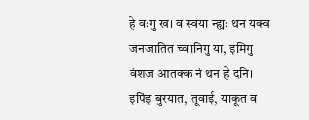हे वःगु ख। व स्वया न्ह्यः थन यक्व जनजातित च्वानिगु या, इमिगु वंशज आतक्क नं थन हे दनि। इपिंइ बुरयात, तूवाई, याकूत व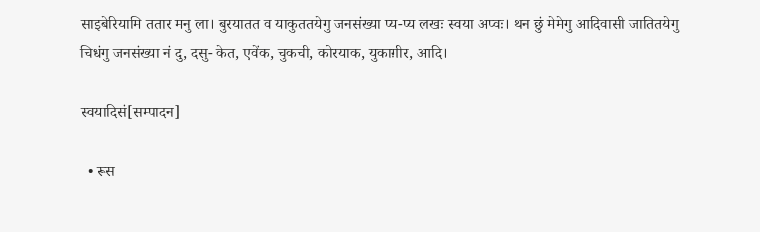साइबेरियामि ततार मनु ला। बुरयातत व याकुततयेगु जनसंख्या प्य-प्य लखः स्वया अप्वः। थन छुं मेमेगु आदिवासी जातितयेगु चिधंगु जनसंख्या नं दु, दसु- केत, एवेंक, चुकची, कोरयाक, युकाग़ीर, आदि।

स्वयादिसं[सम्पादन]

  • रूस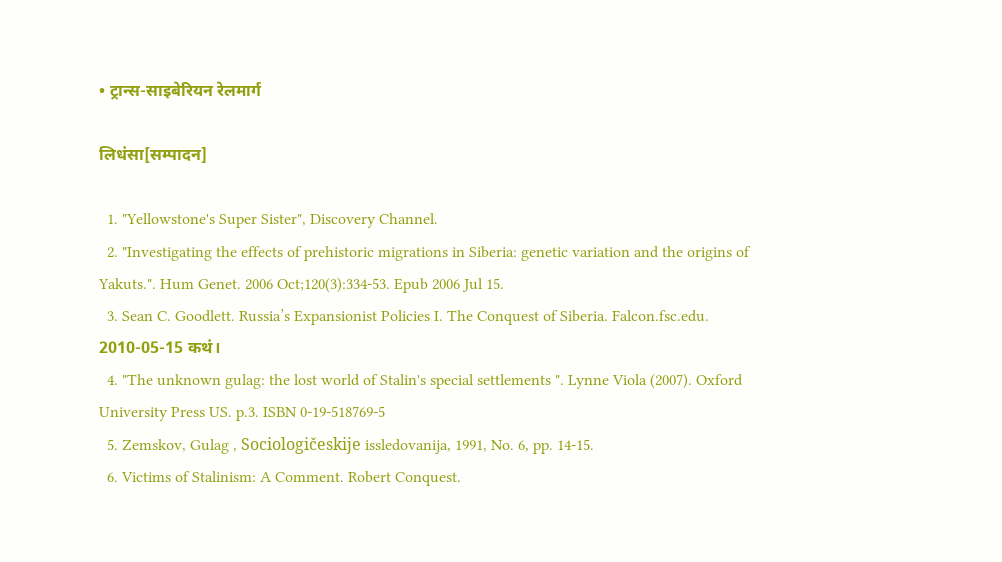• ट्रान्स-साइबेरियन रेलमार्ग

लिधंसा[सम्पादन]

  1. "Yellowstone's Super Sister", Discovery Channel.
  2. "Investigating the effects of prehistoric migrations in Siberia: genetic variation and the origins of Yakuts.". Hum Genet. 2006 Oct;120(3):334-53. Epub 2006 Jul 15.
  3. Sean C. Goodlett. Russia’s Expansionist Policies I. The Conquest of Siberia. Falcon.fsc.edu. 2010-05-15 कथं।
  4. "The unknown gulag: the lost world of Stalin's special settlements ". Lynne Viola (2007). Oxford University Press US. p.3. ISBN 0-19-518769-5
  5. Zemskov, Gulag , Sociologičeskije issledovanija, 1991, No. 6, pp. 14-15.
  6. Victims of Stalinism: A Comment. Robert Conquest.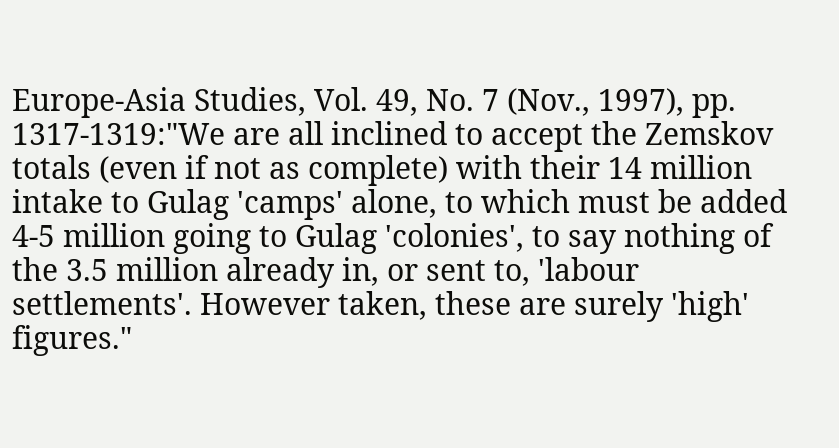Europe-Asia Studies, Vol. 49, No. 7 (Nov., 1997), pp. 1317-1319:"We are all inclined to accept the Zemskov totals (even if not as complete) with their 14 million intake to Gulag 'camps' alone, to which must be added 4-5 million going to Gulag 'colonies', to say nothing of the 3.5 million already in, or sent to, 'labour settlements'. However taken, these are surely 'high' figures."